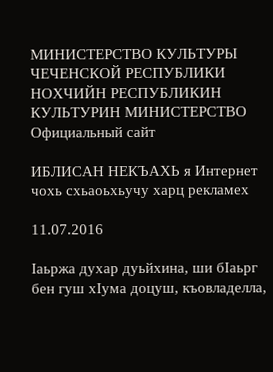МИНИСТЕРСТВО КУЛЬТУРЫ ЧЕЧЕНСКОЙ РЕСПУБЛИКИ
НОХЧИЙН РЕСПУБЛИКИН КУЛЬТУРИН МИНИСТЕРСТВО
Официальный сайт

ИБЛИСАН НЕКЪАХЬ я Интернет чохь схьаоьхьучу харц рекламех

11.07.2016

Iаьржа духар дуьйхина, ши бIаьрг бен гуш хIума доцуш, къовладелла,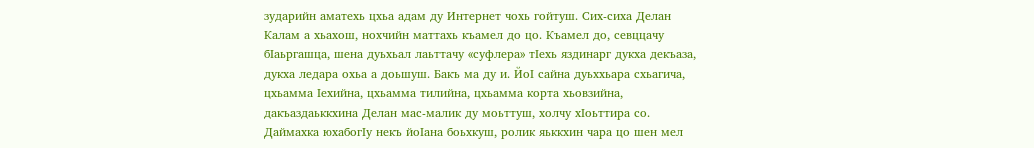зударийн аматехь цхьа адам ду Интернет чохь гойтуш. Сих-сиха Делан Калам а хьахош, нохчийн маттахь къамел до цо. Къамел до, севццачу бIаьргашца, шена дуьхьал лаьттачу «суфлера» тIехь яздинарг дукха декъаза, дукха ледара охьа а доьшуш. Бакъ ма ду и. ЙоI сайна дуьххьара схьагича, цхьамма Iехийна, цхьамма тилийна, цхьамма корта хьовзийна, дакъаздаьккхина Делан мас-малик ду моьттуш, холчу хIоьттира со. Даймахка юхабогIу некъ йоIана боьхкуш, ролик яьккхин чара цо шен мел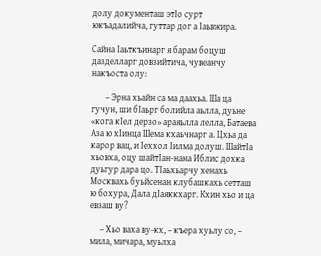долу документаш этIо сурт юкъадалийча, гуттар дог а Iаьвжира.

Сайна Iаьткъинарг я барам боцуш дазделларг довзийтича, чувеанчу накъоста олу:

       – Эрна хьайн са ма даахьа. Ша ца гучун, ши бIаьрг болийла аьлла, дуьне «кога кIел дерзо» араяьлла лелла, Батаева Аза ю хIинца Шема кхаьчнарг а. Цхьа да карор вац, и Iеххол Iилма долуш. ШайтIа хьовха, оцу шайтIан-нана Иблис дохка дуьгур дара цо. ТIаьхьарчу хенахь Москвахь буьйсенан клубашкахь сетташ ю бохура, Дала дIаяккхарг. Кхин хьо и ца евзаш ву?

     – Хьо ваха ву-кх, – къера хуьлу со, – мила, мичара, муьлха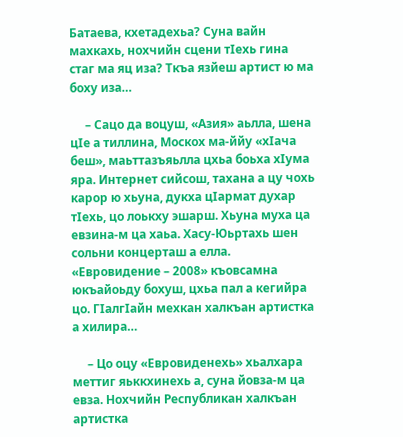Батаева, кхетадехьа? Cуна вайн махкахь, нохчийн сцени тIехь гина стаг ма яц иза? Ткъа язйеш артист ю ма боху иза…

     – Сацо да воцуш, «Азия» аьлла, шена цIе а тиллина, Москох ма-ййу «хIача беш», маьттазъяьлла цхьа боьха хIума яра. Интернет сийсош, тахана а цу чохь  карор ю хьуна, дукха цIармат духар тIехь, цо лоькху эшарш. Хьуна муха ца евзина-м ца хаьа. Хасу-Юьртахь шен сольни концерташ а елла. «Евровидение – 2008» къовсамна юкъайоьду бохуш, цхьа пал а кегийра цо. ГIалгIайн мехкан халкъан артистка а хилира…

     – Цо оцу «Евровиденехь» хьалхара меттиг яьккхинехь а, суна йовза-м ца евза. Нохчийн Республикан халкъан артистка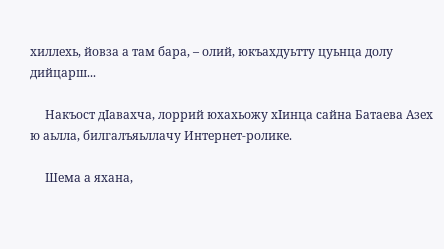хиллехь, йовза а там бара, – олий, юкъахдуьтту цуьнца долу дийцарш...

     Накъост дIавахча, лоррий юхахьожу хIинца сайна Батаева Азех ю аьлла, билгалъяьллачу Интернет-ролике.

     Шема а яхана,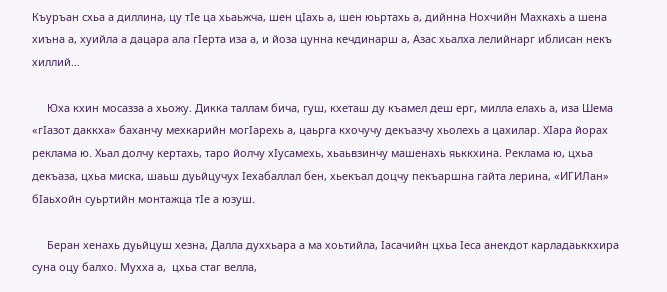Къуръан схьа а диллина, цу тIе ца хьаьжча, шен цIахь а, шен юьртахь а, дийнна Нохчийн Махкахь а шена хиъна а, хуийла а дацара ала гIерта иза а, и йоза цунна кечдинарш а, Азас хьалха лелийнарг иблисан некъ хиллий…

     Юха кхин мосазза а хьожу. Дикка таллам бича, гуш, кхеташ ду къамел деш ерг, милла елахь а, иза Шема «гIазот даккха» баханчу мехкарийн могIарехь а, цаьрга кхочучу декъазчу хьолехь а цахилар. ХIара йорах реклама ю. Хьал долчу кертахь, таро йолчу хIусамехь, хьаьвзинчу машенахь яьккхина. Реклама ю, цхьа декъаза, цхьа миска, шаьш дуьйцучух Iехабаллал бен, хьекъал доцчу пекъаршна гайта лерина, «ИГИЛан» бIаьхойн суьртийн монтажца тIе а юзуш.

     Беран хенахь дуьйцуш хезна, Далла духхьара а ма хоьтийла, Iасачийн цхьа Iеса анекдот карладаьккхира суна оцу балхо. Мухха а,  цхьа стаг велла,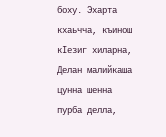боху. Эхарта кхаьчча, къинош кIезиг хиларна, Делан малийкаша цунна шенна пурба делла,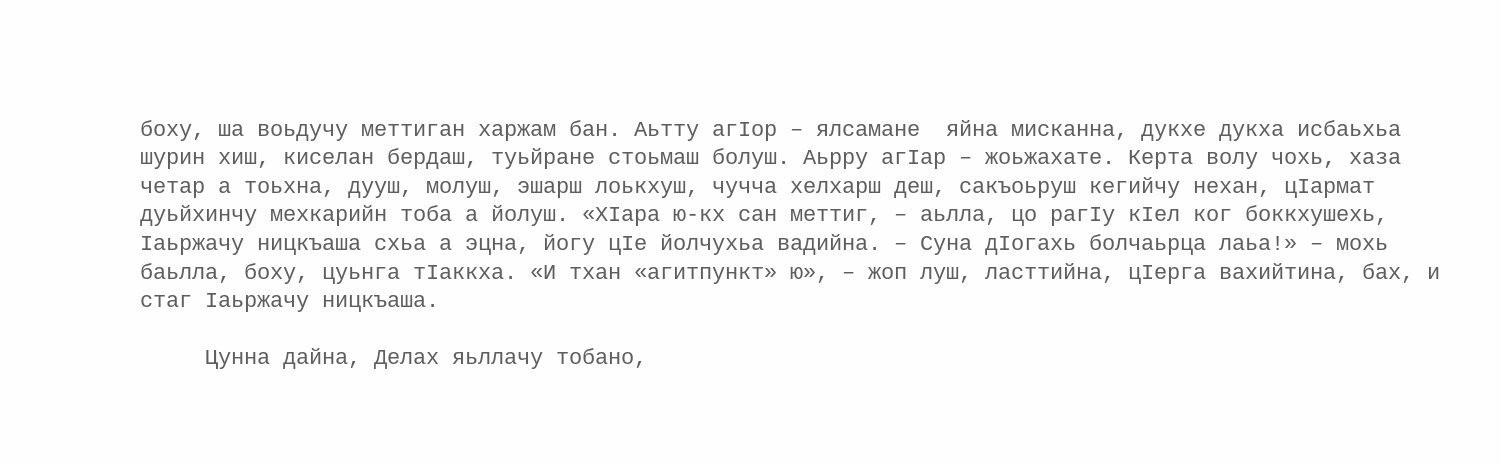боху, ша воьдучу меттиган харжам бан. Аьтту агIор – ялсамане  яйна мисканна, дукхе дукха исбаьхьа шурин хиш, киселан бердаш, туьйране стоьмаш болуш. Аьрру агIар – жоьжахате. Керта волу чохь, хаза четар а тоьхна, дууш, молуш, эшарш лоькхуш, чучча хелхарш деш, сакъоьруш кегийчу нехан, цIармат дуьйхинчу мехкарийн тоба а йолуш. «ХIара ю-кх сан меттиг, – аьлла, цо рагIу кIел ког боккхушехь, Iаьржачу ницкъаша схьа а эцна, йогу цIе йолчухьа вадийна. – Суна дIогахь болчаьрца лаьа!» – мохь баьлла, боху, цуьнга тIаккха. «И тхан «агитпункт» ю», – жоп луш, ласттийна, цIерга вахийтина, бах, и стаг Iаьржачу ницкъаша.

     Цунна дайна, Делах яьллачу тобано,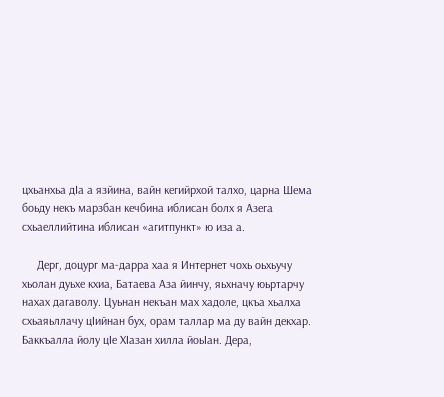цхьанхьа дIа а язйина, вайн кегийрхой талхо, царна Шема боьду некъ марзбан кечбина иблисан болх я Азега схьаеллийтина иблисан «агитпункт» ю иза а.

     Дерг, доцург ма-дарра хаа я Интернет чохь оьхьучу хьолан дуьхе кхиа, Батаева Аза йинчу, яьхначу юьртарчу нахах дагаволу. Цуьнан некъан мах хадоле, цкъа хьалха схьаяьллачу цIийнан бух, орам таллар ма ду вайн декхар. Баккъалла йолу цIе ХIазан хилла йоьIан. Дера,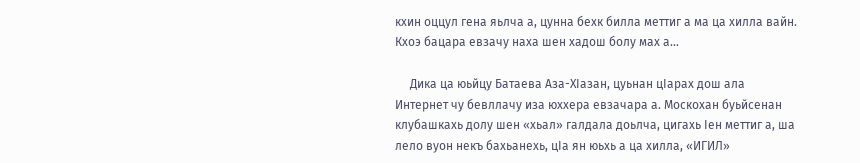кхин оццул гена яьлча а, цунна бехк билла меттиг а ма ца хилла вайн. Кхоэ бацара евзачу наха шен хадош болу мах а…

     Дика ца юьйцу Батаева Аза-ХIазан, цуьнан цIарах дош ала Интернет чу бевллачу иза юххера евзачара а. Москохан буьйсенан  клубашкахь долу шен «хьал» галдала доьлча, цигахь Iен меттиг а, ша лело вуон некъ бахьанехь, цIа ян юьхь а ца хилла, «ИГИЛ»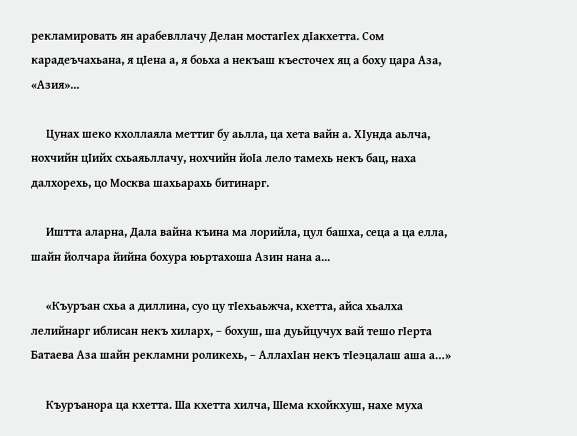рекламировать ян арабевллачу Делан мостагIех дIакхетта. Сом карадеъчахьана, я цIена а, я боьха а некъаш къесточех яц а боху цара Аза, «Азия»...

     Цунах шеко кхоллаяла меттиг бу аьлла, ца хета вайн а. ХIунда аьлча, нохчийн цIийх схьаяьллачу, нохчийн йоIа лело тамехь некъ бац, наха далхорехь, цо Москва шахьарахь битинарг.

     Иштта аларна, Дала вайна къина ма лорийла, цул башха, сеца а ца елла, шайн йолчара йийна бохура юьртахоша Азин нана а...

     «Къуръан схьа а диллина, суо цу тIехьаьжча, кхетта, айса хьалха лелийнарг иблисан некъ хиларх, – бохуш, ша дуьйцучух вай тешо гIерта Батаева Аза шайн рекламни роликехь, – АллахIан некъ тIеэцалаш аша а…»

     Къуръанора ца кхетта. Ша кхетта хилча, Шема кхойкхуш, нахе муха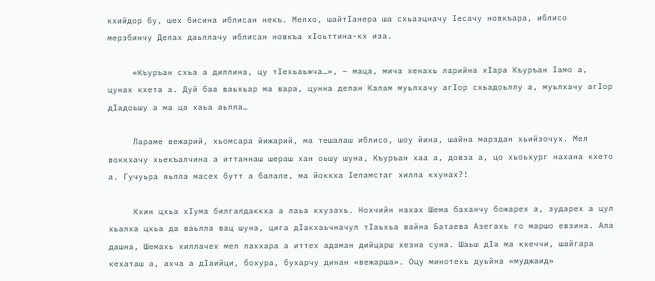кхийдор бу, шех бисина иблисан некъ. Мелхо, шайтIанера ша схьаэцначу Iесачу новкъара, иблисо мерзбинчу Делах даьллачу иблисан новкъа хIоьттина-кх иза.

     «Къуръан схьа а диллина, цу тIехьаьжча…», – маца, мича хенахь ларийна хIара Къуръан Iамо а, цунах кхета а. Дуй баа ваьхьар ма вара, цунна делан Калам муьлхачу агIор схьадоьллу а, муьлхачу агIор дIадоьшу а ма ца хаьа аьлла…

     Лараме вежарий, хьомсара йижарий, ма тешалаш иблисо, шоу йина, шайна марздан хьийзочух. Мел воккхачу хьекъалчина а иттаннаш шераш хан оьшу шуна, Къуръан хаа а, довза а, цо хьоьхург нахана кхето а. Гучуьра яьлла масех бутт а балале, ма йоккха Iеламстаг хилла кхунах?!

     Кхин цхьа хIума билгалдаккха а лаьа кхузахь. Нохчийн нахах Шема баханчу божарех а, зударех а цул хьалха цхьа да ваьлла вац шуна, цига дIакхаьчначул тIаьхьа вайна Батаева Азегахь го маршо евзина. Ала дашна, Шемахь хиллачех мел лаххара а иттех адаман дийцарш хезна суна. Шаьш дIа ма кхеччи, шайгара кехаташ а, ахча а дIаийци, бохура, бухарчу динан «вежарша». Оцу минотехь дуьйна «муджаид»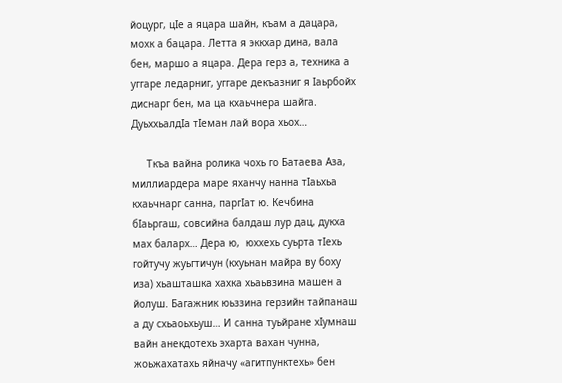йоцург, цIе а яцара шайн, къам а дацара, мохк а бацара. Летта я эккхар дина, вала бен, маршо а яцара. Дера герз а, техника а уггаре ледарниг, уггаре декъазниг я Iаьрбойх диснарг бен, ма ца кхаьчнера шайга. ДуьххьалдIа тIеман лай вора хьох…

     Ткъа вайна ролика чохь го Батаева Аза, миллиардера маре яханчу нанна тIаьхьа кхаьчнарг санна, паргIат ю. Кечбина бIаьргаш, совсийна балдаш лур дац, дукха мах баларх… Дера ю,  юххехь суьрта тIехь гойтучу жуьгтичун (кхуьнан майра ву боху иза) хьашташка хахка хьаьвзина машен а йолуш. Багажник юьззина герзийн тайпанаш а ду схьаоьхьуш… И санна туьйране хIумнаш вайн анекдотехь эхарта вахан чунна, жоьжахатахь яйначу «агитпунктехь» бен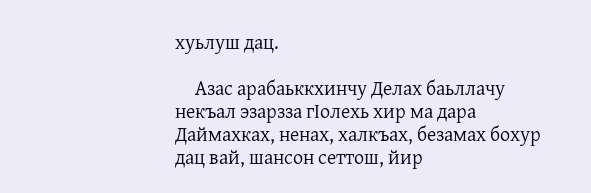хуьлуш дац.

     Азас арабаьккхинчу Делах баьллачу некъал эзарзза гIолехь хир ма дара Даймахках, ненах, халкъах, безамах бохур дац вай, шансон сеттош, йир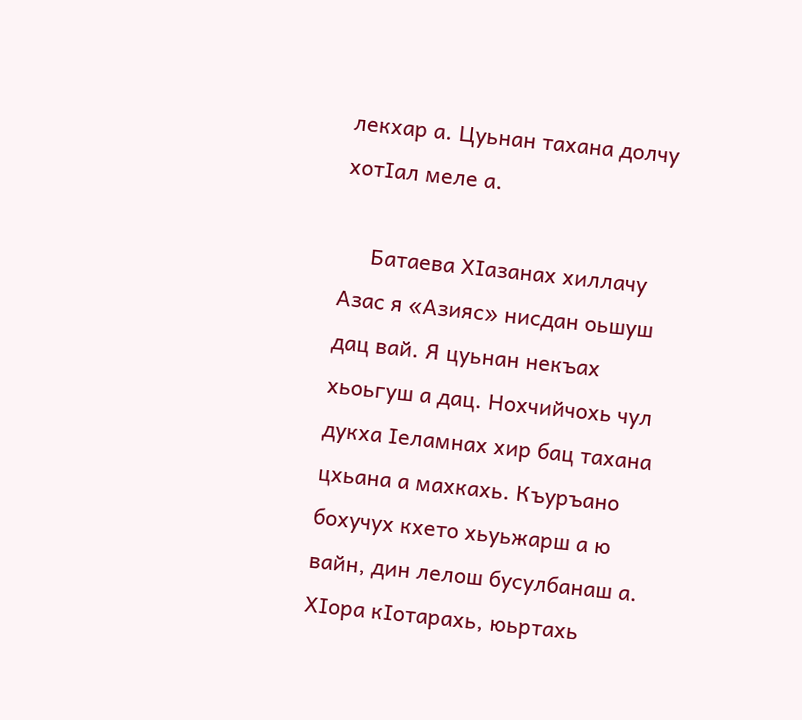лекхар а. Цуьнан тахана долчу хотIал меле а.

     Батаева ХIазанах хиллачу Азас я «Азияс» нисдан оьшуш дац вай. Я цуьнан некъах хьоьгуш а дац. Нохчийчохь чул дукха Iеламнах хир бац тахана цхьана а махкахь. Къуръано бохучух кхето хьуьжарш а ю вайн, дин лелош бусулбанаш а. ХIора кIотарахь, юьртахь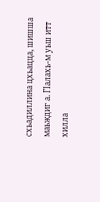схьадиллина цхьацца, шишша маьждиг а. ГIалахь-м уьш итт хилла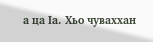а ца Iа. Хьо чуваххан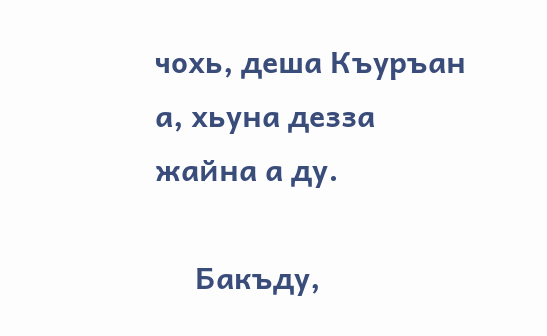чохь, деша Къуръан а, хьуна дезза жайна а ду.

     Бакъду,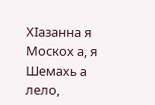ХIазанна я Москох а, я Шемахь а лело,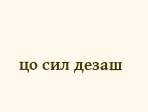цо сил дезаш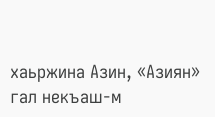хаьржина Азин, «Азиян» гал некъаш-м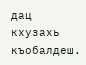дац кхузахь къобалдеш.